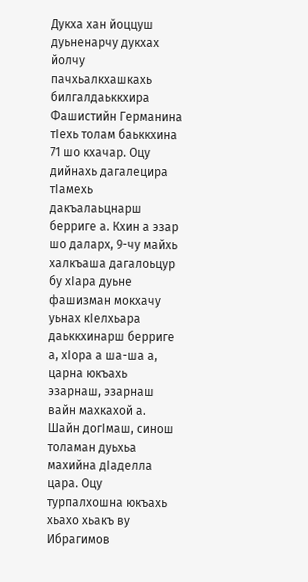Дукха хан йоццуш дуьненарчу дукхах йолчу пачхьалкхашкахь билгалдаьккхира Фашистийн Германина тIехь толам баьккхина 71 шо кхачар. Оцу дийнахь дагалецира тIамехь дакъалаьцнарш берриге а. Кхин а эзар шо даларх, 9-чу майхь халкъаша дагалоьцур бу хIара дуьне фашизман мокхачу уьнах кIелхьара даьккхинарш берриге а, хIора а ша-ша а, царна юкъахь эзарнаш, эзарнаш вайн махкахой а. Шайн догIмаш, синош толаман дуьхьа махийна дIаделла цара. Оцу турпалхошна юкъахь хьахо хьакъ ву Ибрагимов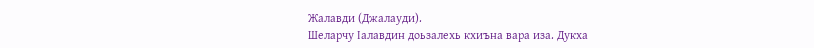Жалавди (Джалауди).
Шеларчу Iалавдин доьзалехь кхиъна вара иза. Дукха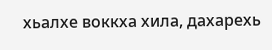хьалхе воккха хила, дахарехь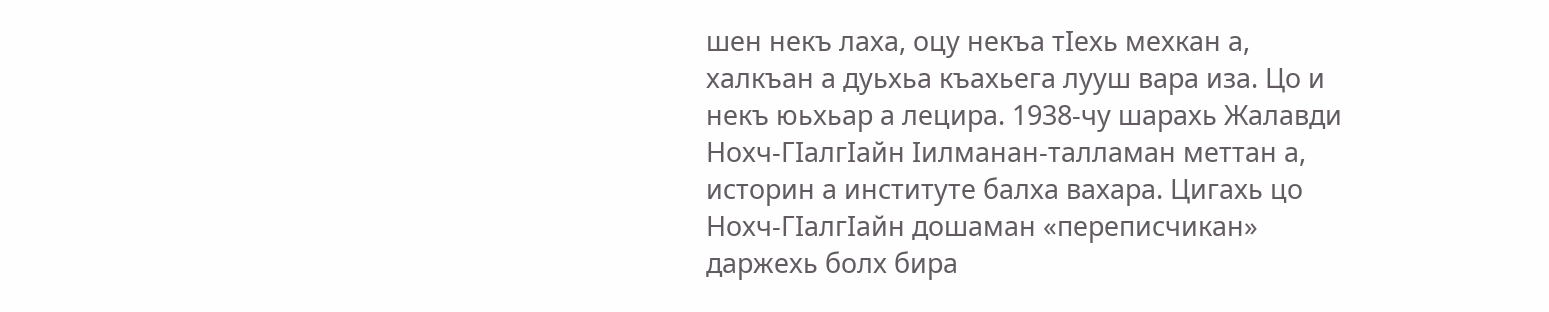шен некъ лаха, оцу некъа тIехь мехкан а, халкъан а дуьхьа къахьега лууш вара иза. Цо и некъ юьхьар а лецира. 1938-чу шарахь Жалавди Нохч-ГIалгIайн Iилманан-талламан меттан а, историн а институте балха вахара. Цигахь цо Нохч-ГIалгIайн дошаман «переписчикан» даржехь болх бира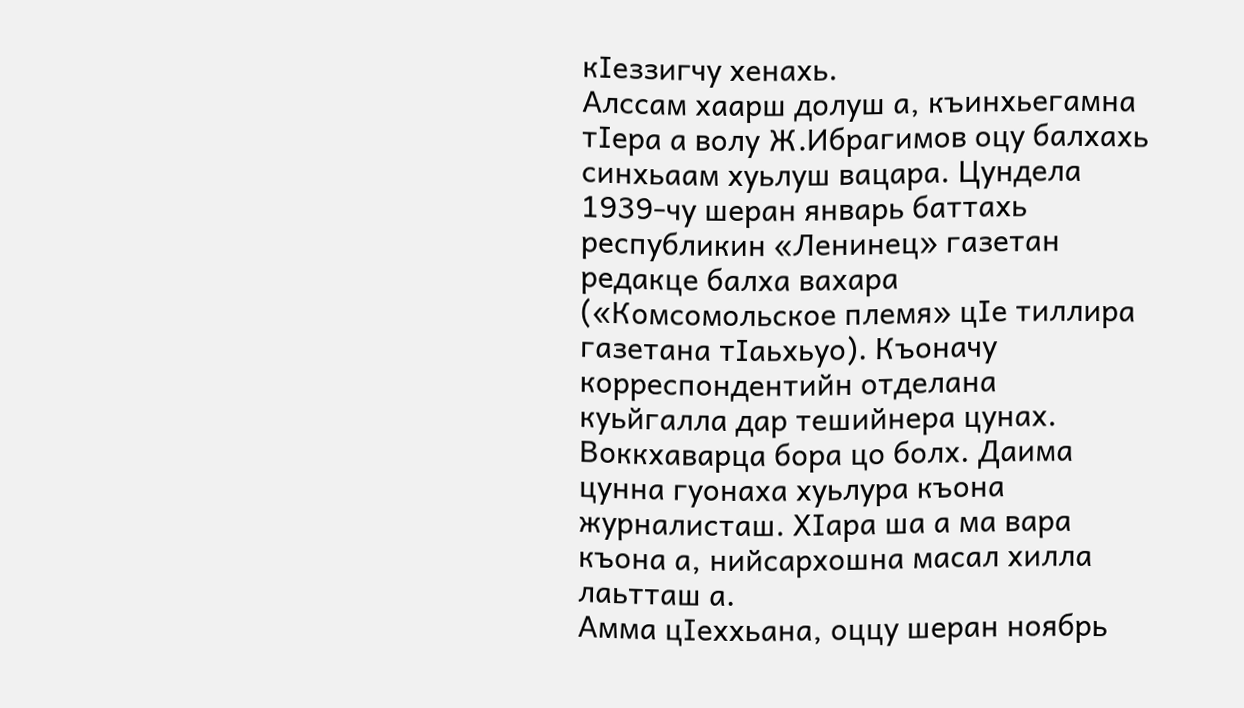кIеззигчу хенахь.
Алссам хаарш долуш а, къинхьегамна тIера а волу Ж.Ибрагимов оцу балхахь синхьаам хуьлуш вацара. Цундела 1939-чу шеран январь баттахь республикин «Ленинец» газетан редакце балха вахара («Комсомольское племя» цIе тиллира газетана тIаьхьуо). Къоначу корреспондентийн отделана куьйгалла дар тешийнера цунах. Воккхаварца бора цо болх. Даима цунна гуонаха хуьлура къона журналисташ. ХIара ша а ма вара къона а, нийсархошна масал хилла лаьтташ а.
Амма цIеххьана, оццу шеран ноябрь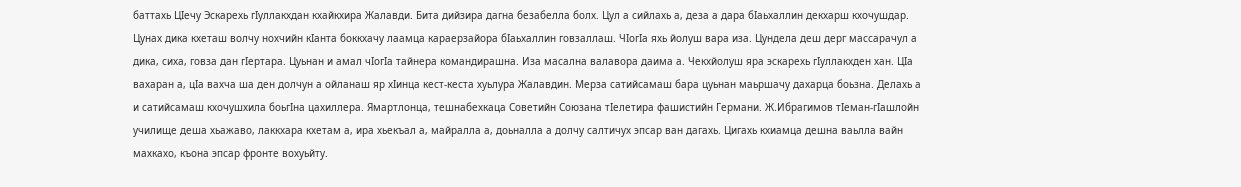баттахь ЦIечу Эскарехь гIуллакхдан кхайкхира Жалавди. Бита дийзира дагна безабелла болх. Цул а сийлахь а, деза а дара бIаьхаллин декхарш кхочушдар. Цунах дика кхеташ волчу нохчийн кIанта боккхачу лаамца караерзайора бIаьхаллин говзаллаш. ЧIогIа яхь йолуш вара иза. Цундела деш дерг массарачул а дика, сиха, говза дан гIертара. Цуьнан и амал чIогIа тайнера командирашна. Иза масална валавора даима а. Чекхйолуш яра эскарехь гIуллакхден хан. ЦIа вахаран а, цIа вахча ша ден долчун а ойланаш яр хIинца кест-кеста хуьлура Жалавдин. Мерза сатийсамаш бара цуьнан маьршачу дахарца боьзна. Делахь а и сатийсамаш кхочушхила боьгIна цахиллера. Ямартлонца, тешнабехкаца Советийн Союзана тIелетира фашистийн Германи. Ж.Ибрагимов тIеман-гIашлойн училище деша хьажаво, лаккхара кхетам а, ира хьекъал а, майралла а, доьналла а долчу салтичух эпсар ван дагахь. Цигахь кхиамца дешна ваьлла вайн махкахо, къона эпсар фронте вохуьйту.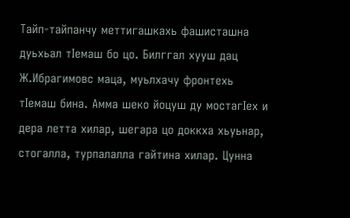Тайп-тайпанчу меттигашкахь фашисташна дуьхьал тIемаш бо цо. Билггал хууш дац Ж.Ибрагимовс маца, муьлхачу фронтехь тIемаш бина. Амма шеко йоцуш ду мостагIех и дера летта хилар, шегара цо доккха хьуьнар, стогалла, турпалалла гайтина хилар. Цунна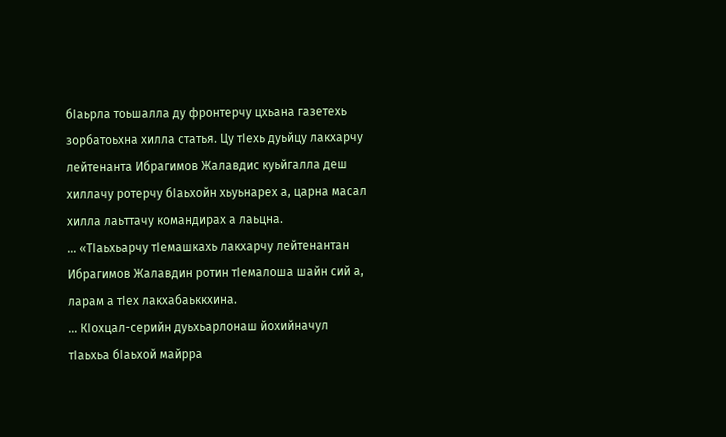бIаьрла тоьшалла ду фронтерчу цхьана газетехь зорбатоьхна хилла статья. Цу тIехь дуьйцу лакхарчу лейтенанта Ибрагимов Жалавдис куьйгалла деш хиллачу ротерчу бIаьхойн хьуьнарех а, царна масал хилла лаьттачу командирах а лаьцна.
… «ТIаьхьарчу тIемашкахь лакхарчу лейтенантан Ибрагимов Жалавдин ротин тIемалоша шайн сий а, ларам а тIех лакхабаьккхина.
… КIохцал-серийн дуьхьарлонаш йохийначул тIаьхьа бIаьхой майрра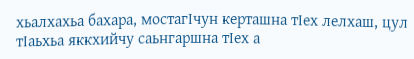хьалхахьа бахара, мостагIчун керташна тIех лелхаш, цул тIаьхьа яккхийчу саьнгаршна тIех а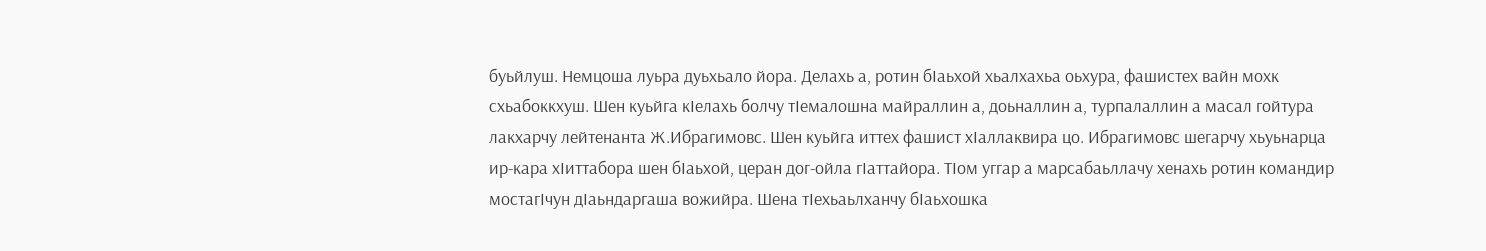буьйлуш. Немцоша луьра дуьхьало йора. Делахь а, ротин бIаьхой хьалхахьа оьхура, фашистех вайн мохк схьабоккхуш. Шен куьйга кIелахь болчу тIемалошна майраллин а, доьналлин а, турпалаллин а масал гойтура лакхарчу лейтенанта Ж.Ибрагимовс. Шен куьйга иттех фашист хIаллаквира цо. Ибрагимовс шегарчу хьуьнарца ир-кара хIиттабора шен бIаьхой, церан дог-ойла гIаттайора. ТIом уггар а марсабаьллачу хенахь ротин командир мостагIчун дIаьндаргаша вожийра. Шена тIехьаьлханчу бIаьхошка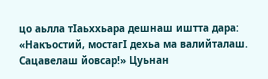цо аьлла тIаьххьара дешнаш иштта дара: «Накъостий, мостагI дехьа ма валийталаш. Сацавелаш йовсар!» Цуьнан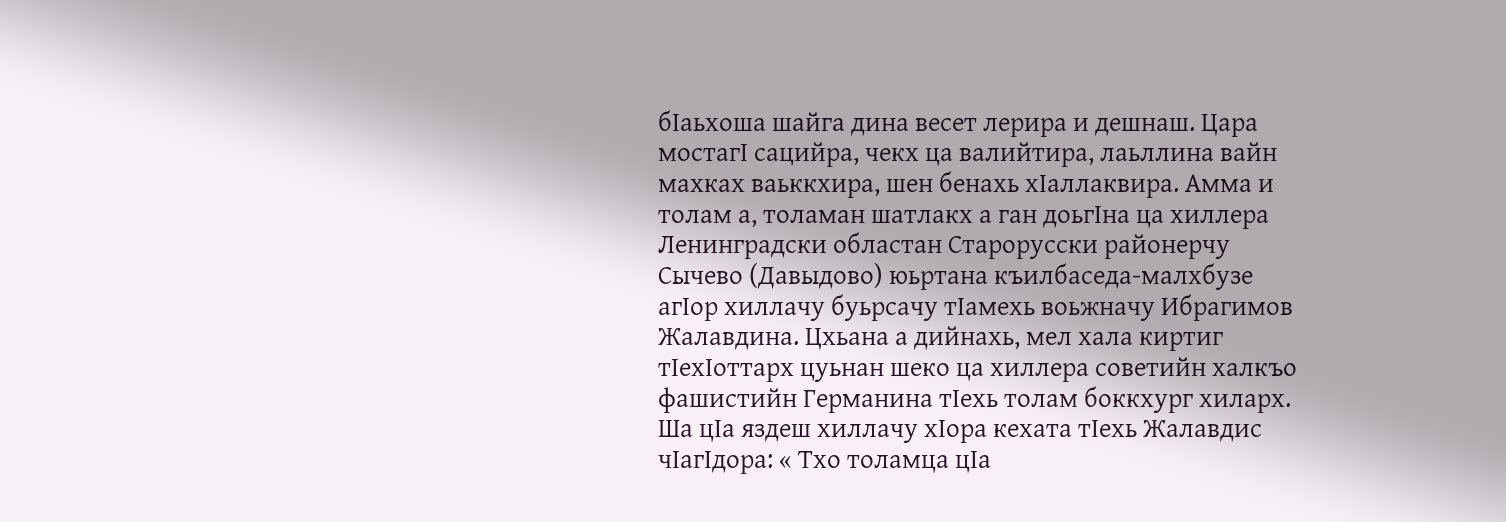бIаьхоша шайга дина весет лерира и дешнаш. Цара мостагI сацийра, чекх ца валийтира, лаьллина вайн махках ваьккхира, шен бенахь хIаллаквира. Амма и толам а, толаман шатлакх а ган доьгIна ца хиллера Ленинградски областан Старорусски районерчу Сычево (Давыдово) юьртана къилбаседа-малхбузе агIор хиллачу буьрсачу тIамехь воьжначу Ибрагимов Жалавдина. Цхьана а дийнахь, мел хала киртиг тIехIоттарх цуьнан шеко ца хиллера советийн халкъо фашистийн Германина тIехь толам боккхург хиларх. Ша цIа яздеш хиллачу хIора кехата тIехь Жалавдис чIагIдора: « Тхо толамца цIа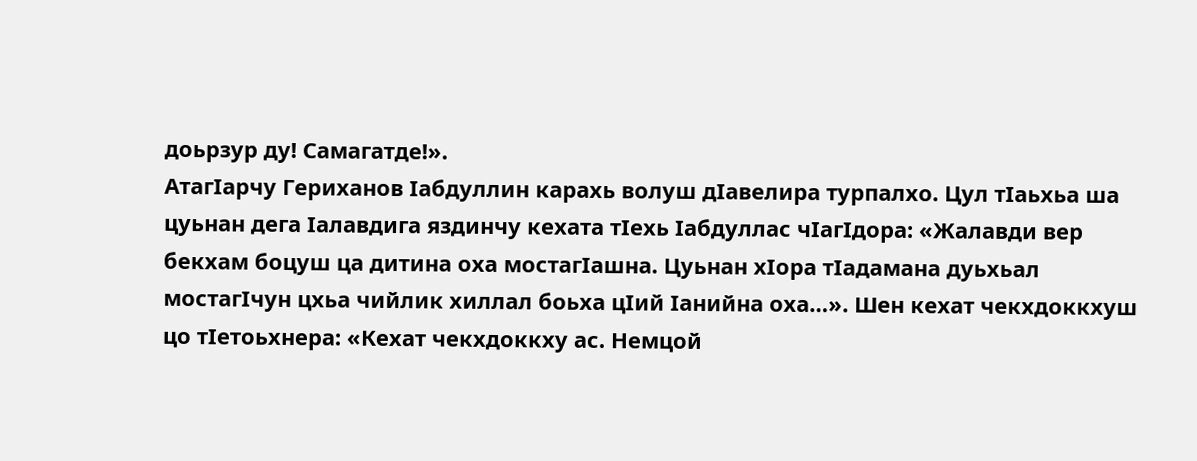доьрзур ду! Самагатде!».
АтагIарчу Гериханов Iабдуллин карахь волуш дIавелира турпалхо. Цул тIаьхьа ша цуьнан дега Iалавдига яздинчу кехата тIехь Iабдуллас чIагIдора: «Жалавди вер бекхам боцуш ца дитина оха мостагIашна. Цуьнан хIора тIадамана дуьхьал мостагIчун цхьа чийлик хиллал боьха цIий Iанийна оха…». Шен кехат чекхдоккхуш цо тIетоьхнера: «Кехат чекхдоккху ас. Немцой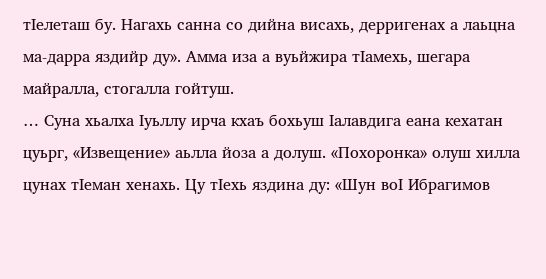тIелеташ бу. Нагахь санна со дийна висахь, дерригенах а лаьцна ма-дарра яздийр ду». Амма иза а вуьйжира тIамехь, шегара майралла, стогалла гойтуш.
… Суна хьалха Iуьллу ирча кхаъ бохьуш Iалавдига еана кехатан цуьрг, «Извещение» аьлла йоза а долуш. «Похоронка» олуш хилла цунах тIеман хенахь. Цу тIехь яздина ду: «Шун воI Ибрагимов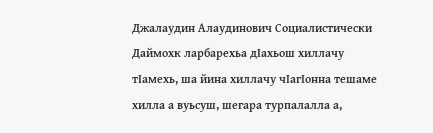Джалаудин Алаудинович Социалистически Даймохк ларбарехьа дIахьош хиллачу тIамехь, ша йина хиллачу чIагIонна тешаме хилла а вуьсуш, шегара турпалалла а,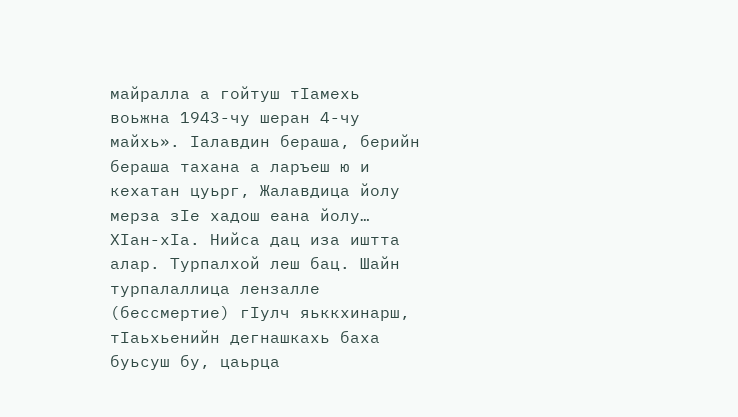майралла а гойтуш тIамехь воьжна 1943-чу шеран 4-чу майхь». Iалавдин бераша, берийн бераша тахана а ларъеш ю и кехатан цуьрг, Жалавдица йолу мерза зIе хадош еана йолу… ХIан-хIа. Нийса дац иза иштта алар. Турпалхой леш бац. Шайн турпалаллица лензалле (бессмертие) гIулч яьккхинарш, тIаьхьенийн дегнашкахь баха буьсуш бу, цаьрца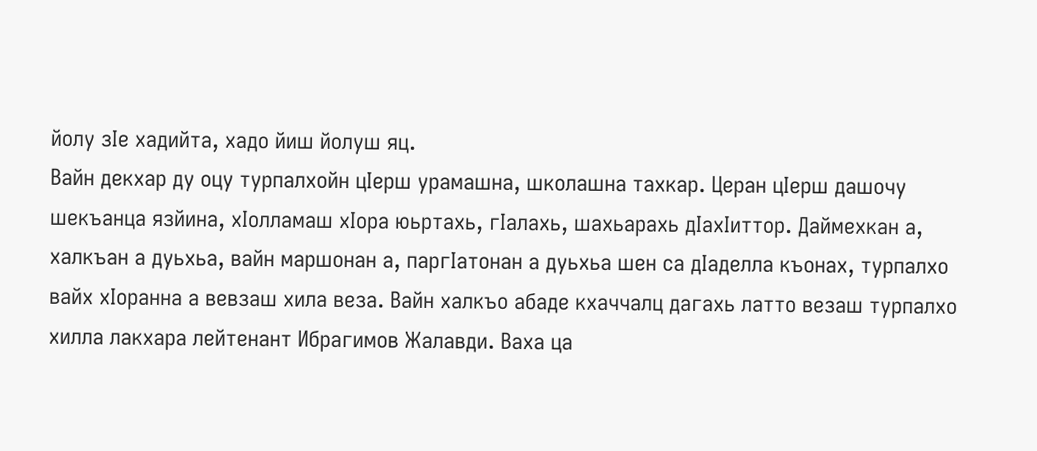йолу зIе хадийта, хадо йиш йолуш яц.
Вайн декхар ду оцу турпалхойн цIерш урамашна, школашна тахкар. Церан цIерш дашочу шекъанца язйина, хIолламаш хIора юьртахь, гIалахь, шахьарахь дIахIиттор. Даймехкан а, халкъан а дуьхьа, вайн маршонан а, паргIатонан а дуьхьа шен са дIаделла къонах, турпалхо вайх хIоранна а вевзаш хила веза. Вайн халкъо абаде кхаччалц дагахь латто везаш турпалхо хилла лакхара лейтенант Ибрагимов Жалавди. Ваха ца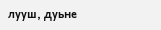лууш, дуьне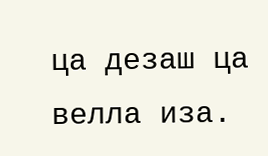ца дезаш ца велла иза.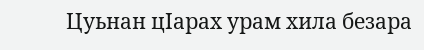Цуьнан цIарах урам хила безара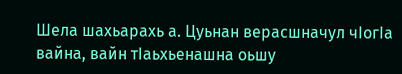Шела шахьарахь а. Цуьнан верасшначул чIогIа вайна, вайн тIаьхьенашна оьшу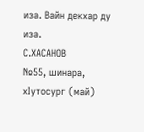иза. Вайн декхар ду иза.
С.ХАСАНОВ
№55, шинара, хIутосург (май)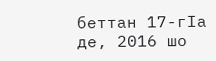беттан 17-гIа де, 2016 шо